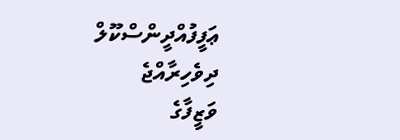ޢަފީފުއްދީންސްކޫލް
ދިވެހިރާއްޖެ
ވަޒީފާގެ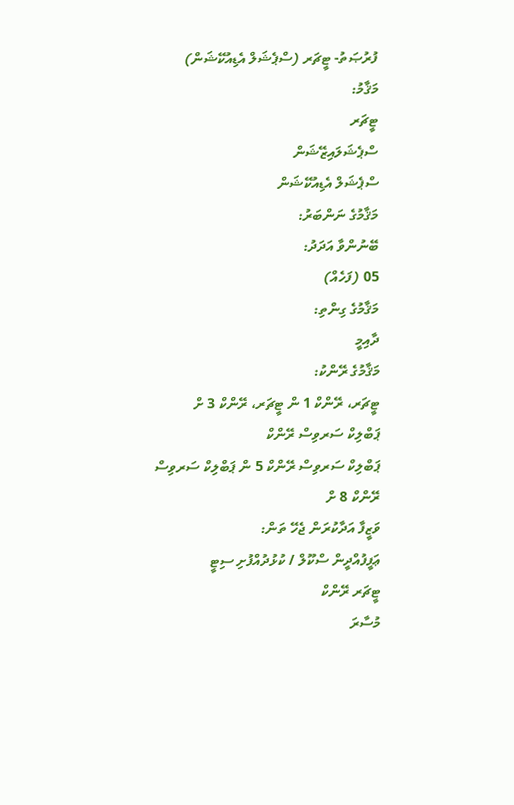ފުރުޞަތު- ޓީޗަރ (ސްޕެޝަލް އެޑިއުކޭޝަން)
މަޤާމު:
ޓީޗަރ
ސްޕެޝަލައިޒޭޝަން
ސްޕެޝަލް އެޑިއުކޭޝަން
މަޤާމުގެ ނަންބަރު:
ބޭނުންވާ އަދަދު:
05 (ފަހެއް)
މަޤާމުގެ ގިންތި:
ދާއިމީ
މަޤާމުގެ ރޭންކު:
ޓީޗަރ، ރޭންކް 1 ން ޓީޗަރ، ރޭންކް 3 ށް
ޕަބްލިކް ސަރވިސް ރޭންކް
ޕަބްލިކް ސަރވިސް ރޭންކް 5 ން ޕަބްލިކް ސަރވިސް ރޭންކް 8 ށް
ވަޒީފާ އަދާކުރަން ޖެހޭ ތަން:
ޢަފީފުއްދީން ސްކޫލް / ކުޅުދުއްފުށި ސިޓީ
ޓީޗަރ ރޭންކް
މުސާރަ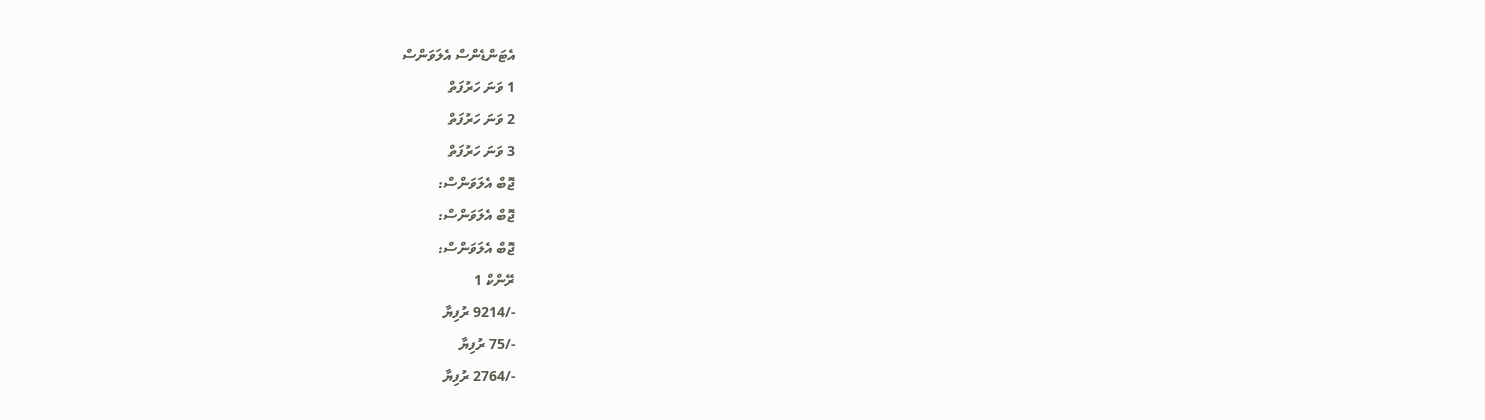އެޓަންޑެންސް އެލަވަންސް
1 ވަނަ ހަރުފަތް
2 ވަނަ ހަރުފަތް
3 ވަނަ ހަރުފަތް
ޖޮބް އެލަވަންސް:
ޖޮބް އެލަވަންސް:
ޖޮބް އެލަވަންސް:
ރޭންކް 1
-/9214 ރުފިޔާ
-/75 ރުފިޔާ
-/2764 ރުފިޔާ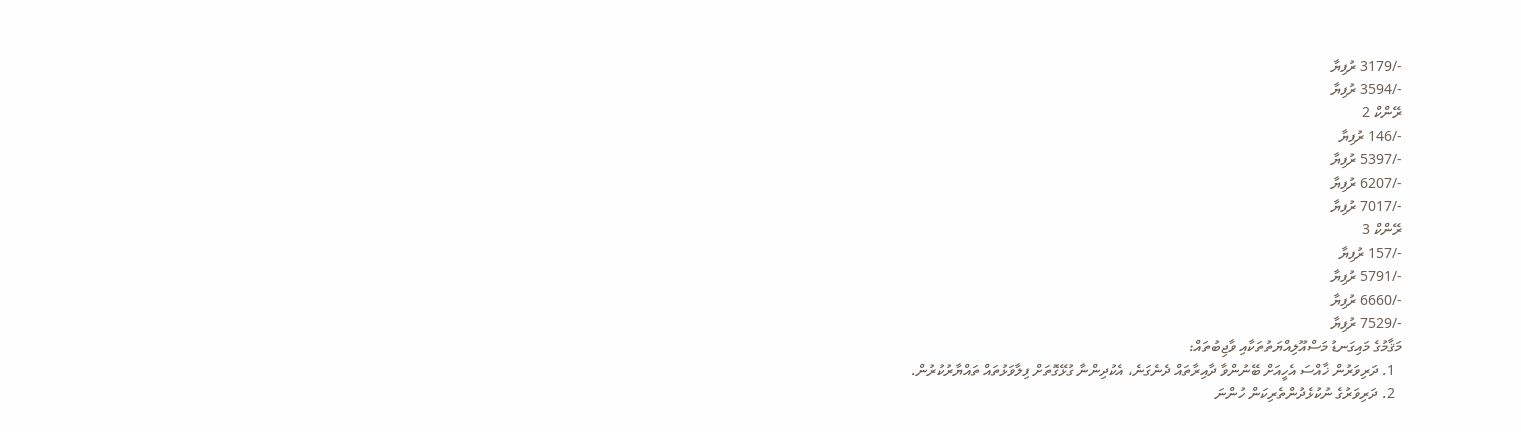-/3179 ރުފިޔާ
-/3594 ރުފިޔާ
ރޭންކް 2
-/146 ރުފިޔާ
-/5397 ރުފިޔާ
-/6207 ރުފިޔާ
-/7017 ރުފިޔާ
ރޭންކް 3
-/157 ރުފިޔާ
-/5791 ރުފިޔާ
-/6660 ރުފިޔާ
-/7529 ރުފިޔާ
މަޤާމުގެ މައިގަނޑު މަސްއޫލިއްޔަތުތަކާއި ވާޖިބުތައް:
  1. ދަރިވަރުން ޚާއްސަ އެހީއަށް ބޭނުންވާ ދާއިރާތައް ދެނެގަނެ، އެކުދިންނާ ގުޅޭގޮތަށް ފިލާވަޅުތައް ތައްޔާރުކުރުން.
  2. ދަރިވަރުގެ ނުކުޅެދުންތެރިކަން ހުންނަ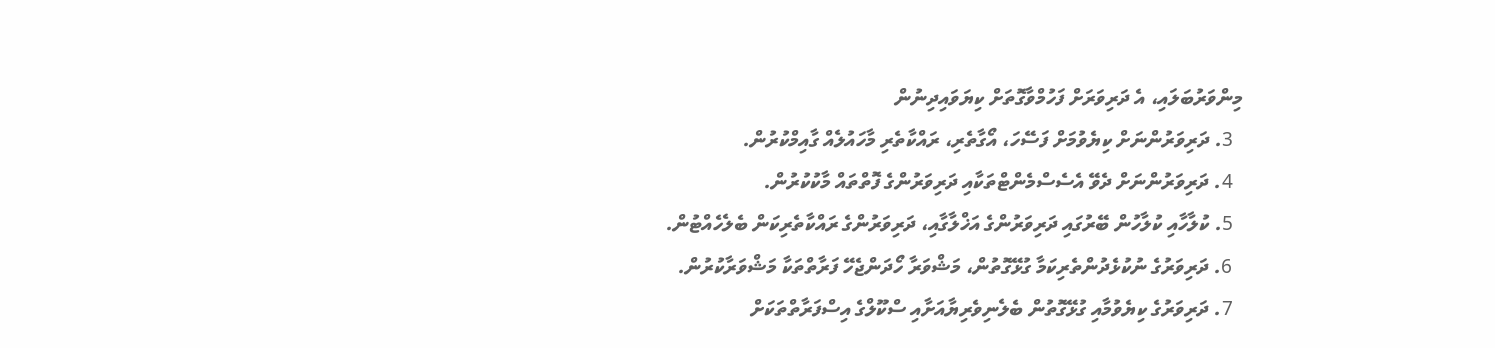މިންވަރުބަލައި، އެ ދަރިވަރަށް ފަހުމްވާގޮތަށް ކިޔަވައިދިނުން
  3. ދަރިވަރުންނަށް ކިޔެވުމަށް ފަސޭހަ، އޯގާތެރި، ރައްކާތެރި މާހައުލެއް ގާއިމްކުރުން.
  4. ދަރިވަރުންނަށް ދެވޭ އެސެސްމެންޓްތަކާއި ދަރިވަރުންގެ ފޮތްތައް މާކުކުރުން.
  5. ކުލާހާއި ކުލާހުން ބޭރުގައި ދަރިވަރުންގެ އަޚްލާގާއި، ދަރިވަރުންގެ ރައްކާތެރިކަން ބެލެހެއްޓުން.
  6. ދަރިވަރުގެ ނުކުޅެދުންތެރިކަމާ ގުޅޭގޮތުން، މަޝްވަރާ ހޯދަންޖެހޭ ފަރާތްތަކާ މަޝްވަރާކުރުން.
  7. ދަރިވަރުގެ ކިޔެވުމާއި ގުޅޭގޮތުން ބެލެނިވެރިޔާއަށާއި ސްކޫލްގެ އިސްފަރާތްތަކަށް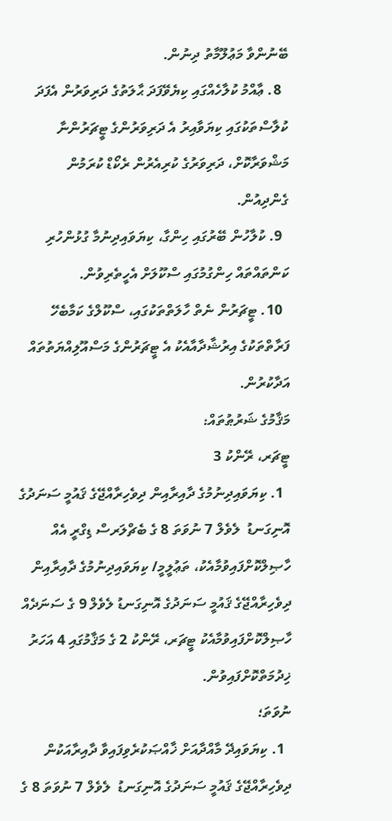ބޭނުންވާ މަޢުލޫމާތު ދިނުން.
  8. ޢާއްމު ކުލާހެއްގައި ކިޔެވޭފަދަ ޙާލަތުގެ ދަރިވަރުން އެފަދަ ކުލާސްތަކުގައި ކިޔަވާއިރު އެ ދަރިވަރުންގެ ޓީޗަރުންނާ މަޝްވަރާކޮށް، ދަރިވަރުގެ ކުރިއެރުން ރެކޯޑް ކުރަމުން ގެންދިއުން.
  9. ކުލާހުން ބޭރުގައި ހިންގާ، ކިޔަވައިދިނުމާ ގުޅުންހުރި ކަންތައްތައް ހިންގުމުގައި ސްކޫލަށް އެހީތެރިވުން.
  10. ޓީޗަރުން ނެތް ހާލަތްތަކުގައި، ސްކޫލްގެ ކަމާބެހޭ ފަރާތްތަކުގެ އިރުޝާދާއާއެކު އެ ޓީޗަރުންގެ މަސްއޫލިއްޔަތުތައް އަދާކުރުން.
މަޤާމުގެ ޝަރުޠުތައް:
ޓީޗަރ، ރޭންކު 3
  1. ކިޔަވައިދިނުމުގެ ދާއިރާއިން ދިވެހިރާއްޖޭގެ ޤައުމީ ސަނަދުގެ އޮނިގަނޑު  ލެވެލް 7 ނުވަތަ 8 ގެ ބެޗްލަރސް ޑިގްރީ އެއް ހާޞިލްކޮށްފައިވުމާއެކު، ތަޢުލީމީ/ ކިޔަވައިދިނުމުގެ ދާއިރާއިން ދިވެހިރާއްޖޭގެ ޤައުމީ ސަނަދުގެ އޮނިގަނޑު ލެވެލް 9 ގެ ސަނަދެއް ހާޞިލްކޮށްފައިވުމާއެކު ޓީޗަރ، ރޭންކު 2 ގެ މަޤާމުގައި 4 އަހަރު ޚިދުމަތްކޮށްފައިވުން.
ނުވަތަ؛
  1. ކިޔަވައިދޭ މާއްދާއަށް ޚާއްޞަކުރެވިފައިވާ ދާއިރާއަކުން ދިވެހިރާއްޖޭގެ ޤައުމީ ސަނަދުގެ އޮނިގަނޑު  ލެވެލް 7 ނުވަތަ 8 ގެ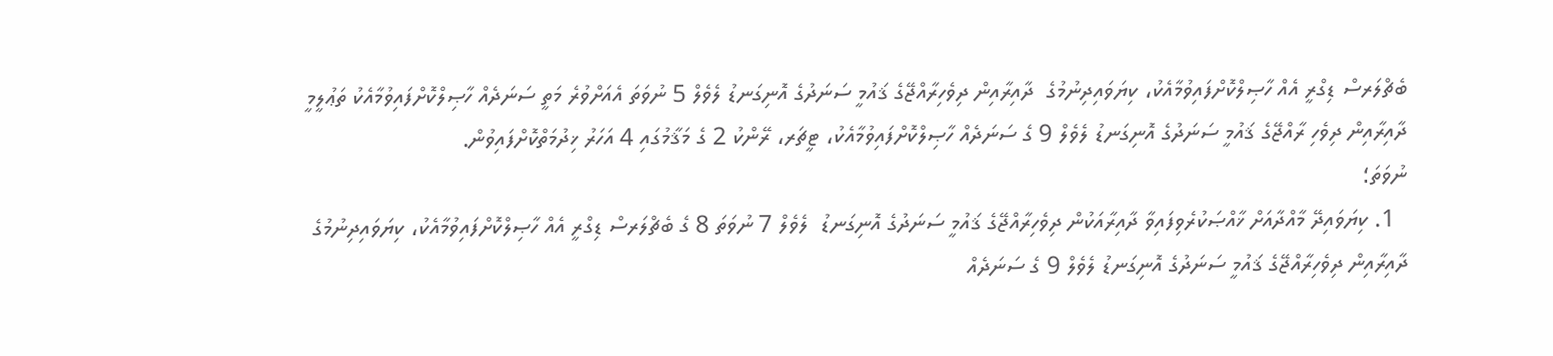ބެޗްލަރސް ޑިގްރީ އެއް ހާޞިލްކޮށްފައިވުމާއެކު، ކިޔަވައިދިނުމުގެ  ދާއިރާއިން ދިވެހިރާއްޖޭގެ ޤައުމީ ސަނަދުގެ އޮނިގަނޑު ލެވެލް 5 ނުވަތަ އެއަށްވުރެ މަތީ ސަނަދެއް ހާޞިލްކޮށްފައިވުމާއެކު ތަޢުލީމީ ދާއިރާއިން ދިވެހި ރާއްޖޭގެ ޤައުމީ ސަނަދުގެ އޮނިގަނޑު ލެވެލް 9 ގެ ސަނަދެއް ހާޞިލްކޮށްފައިވުމާއެކު، ޓީޗަރ، ރޭންކު 2 ގެ މަޤާމުގައި 4 އަހަރު ޚިދުމަތްކޮށްފައިވުން.
ނުވަތަ؛
  1. ކިޔަވައިދޭ މާއްދާއަށް ޚާއްޞަކުރެވިފައިވާ ދާއިރާއަކުން ދިވެހިރާއްޖޭގެ ޤައުމީ ސަނަދުގެ އޮނިގަނޑު  ލެވެލް 7 ނުވަތަ 8 ގެ ބެޗްލަރސް ޑިގްރީ އެއް ހާޞިލްކޮށްފައިވުމާއެކު، ކިޔަވައިދިނުމުގެ  ދާއިރާއިން ދިވެހިރާއްޖޭގެ ޤައުމީ ސަނަދުގެ އޮނިގަނޑު ލެވެލް 9 ގެ ސަނަދެއް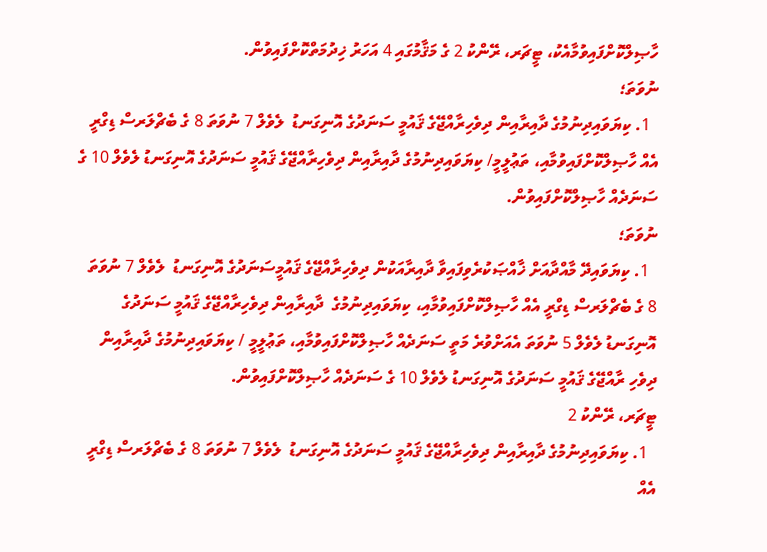ހާޞިލްކޮށްފައިވުމާއެކު، ޓީޗަރ، ރޭންކު 2 ގެ މަޤާމުގައި 4 އަހަރު ޚިދުމަތްކޮށްފައިވުން.
ނުވަތަ؛
  1. ކިޔަވައިދިނުމުގެ ދާއިރާއިން ދިވެހިރާއްޖޭގެ ޤައުމީ ސަނަދުގެ އޮނިގަނޑު  ލެވެލް 7 ނުވަތަ 8 ގެ ބެޗްލަރސް ޑިގްރީ އެއް ހާޞިލްކޮށްފައިވުމާއި، ތަޢުލީމީ/ ކިޔަވައިދިނުމުގެ ދާއިރާއިން ދިވެހިރާއްޖޭގެ ޤައުމީ ސަނަދުގެ އޮނިގަނޑު ލެވެލް 10 ގެ ސަނަދެއް ހާޞިލްކޮށްފައިވުން.
ނުވަތަ؛
  1. ކިޔަވައިދޭ މާއްދާއަށް ޚާއްޞަކުރެވިފައިވާ ދާއިރާއަކުން ދިވެހިރާއްޖޭގެ ޤައުމީސަނަދުގެ އޮނިގަނޑު  ލެވެލް 7 ނުވަތަ 8 ގެ ބެޗްލަރސް ޑިގްރީ އެއް ހާޞިލްކޮށްފައިވުމާއި، ކިޔަވައިދިނުމުގެ  ދާއިރާއިން ދިވެހިރާއްޖޭގެ ޤައުމީ ސަނަދުގެ އޮނިގަނޑު ލެވެލް 5 ނުވަތަ އެއަށްވުރެ މަތީ ސަނަދެއް ހާޞިލްކޮށްފައިވުމާއި، ތަޢުލީމީ / ކިޔަވައިދިނުމުގެ ދާއިރާއިން ދިވެހި ރާއްޖޭގެ ޤައުމީ ސަނަދުގެ އޮނިގަނޑު ލެވެލް 10 ގެ ސަނަދެއް ހާޞިލްކޮށްފައިވުން.
ޓީޗަރ، ރޭންކު 2
  1. ކިޔަވައިދިނުމުގެ ދާއިރާއިން ދިވެހިރާއްޖޭގެ ޤައުމީ ސަނަދުގެ އޮނިގަނޑު  ލެވެލް 7 ނުވަތަ 8 ގެ ބެޗްލަރސް ޑިގްރީ އެއް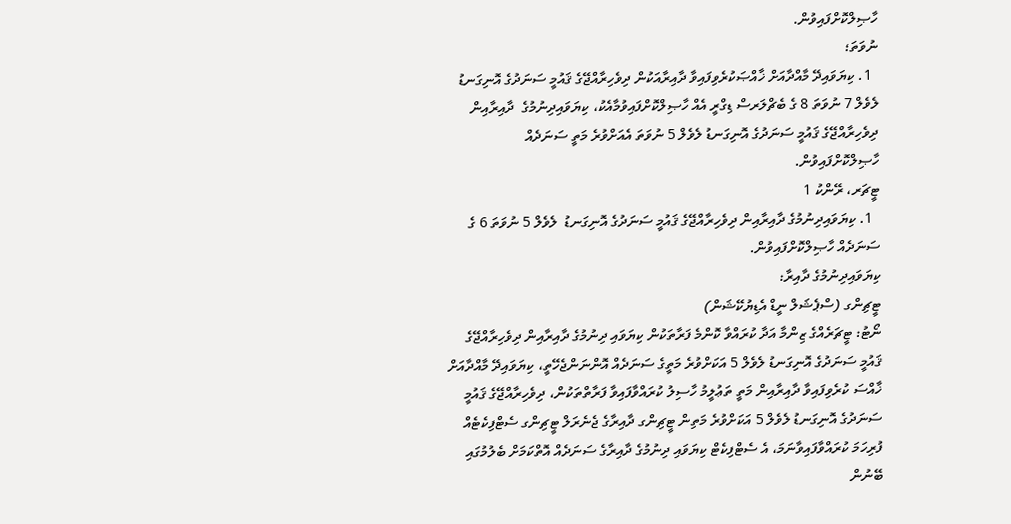ހާޞިލްކޮށްފައިވުން.
ނުވަތަ؛
  1. ކިޔަވައިދޭ މާއްދާއަށް ޚާއްޞަކުރެވިފައިވާ ދާއިރާއަކުން ދިވެހިރާއްޖޭގެ ޤައުމީ ސަނަދުގެ އޮނިގަނޑު  ލެވެލް 7 ނުވަތަ 8 ގެ ބެޗްލަރސް ޑިގްރީ އެއް ހާޞިލްކޮށްފައިވުމާއެކު، ކިޔަވައިދިނުމުގެ  ދާއިރާއިން ދިވެހިރާއްޖޭގެ ޤައުމީ ސަނަދުގެ އޮނިގަނޑު ލެވެލް 5 ނުވަތަ އެއަށްވުރެ މަތީ ސަނަދެއް ހާޞިލްކޮށްފައިވުން.
ޓީޗަރ، ރޭންކު 1
  1. ކިޔަވައިދިނުމުގެ ދާއިރާއިން ދިވެހިރާއްޖޭގެ ޤައުމީ ސަނަދުގެ އޮނިގަނޑު  ލެވެލް 5 ނުވަތަ 6 ގެ ސަނަދެއް ހާޞިލްކޮށްފައިވުން.
ކިޔަވައިދިނުމުގެ ދާއިރާ:
ޓީޗިންގ (ސްޕެޝަލް ނީޑް އެޑިޔުކޭޝަން)
ނޯޓު: ޓީޗަރެއްގެ ޒިންމާ އަދާ ކުރައްވާ ކޮންމެ ފަރާތަކުން ކިޔަވައި ދިނުމުގެ ދާއިރާއިން ދިވެހިރާއްޖޭގެ ޤައުމީ ސަނަދުގެ އޮނިގަނޑު ލެވެލް 5 އަކަށްވުރެ މަތީގެ ސަނަދެއް އޮންނަންޖެހޭތީ، ކިޔަވައިދޭ މާއްދާއަށް ޚާއްސަ ކުރެވިފައިވާ ދާއިރާއިން މަތީ ތަޢުލީމު ހާސިލު ކުރައްވާފައިވާ ފަރާތްތަކުން، ދިވެހިރާއްޖޭގެ ޤައުމީ ސަނަދުގެ އޮނިގަނޑު ލެވެލް 5 އަކަށްވުރެ މަތިން ޓީޗިންގ ދާއިރާގެ ޖެނެރަލް ޓީޗިންގ ސެޓްފިކެޓެއް ފުރިހަމަ ކުރައްވާފައިވާނަމަ، އެ ސެޓްފިކެޓް ކިޔަވައި ދިނުމުގެ ދާއިރާގެ ސަނަދެއް އޮތްކަމަށް ބެލުމުގައި ބޭނުން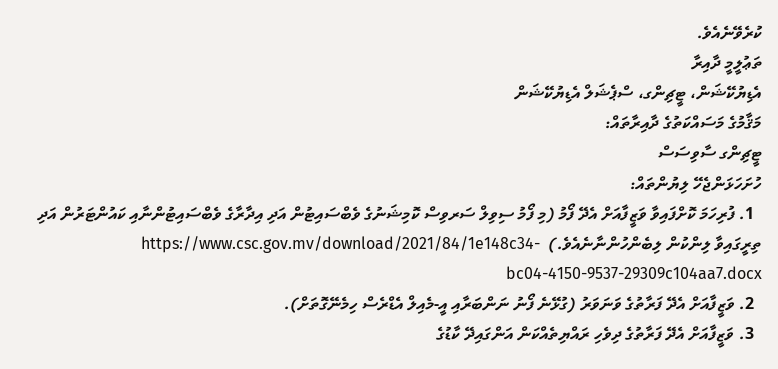ކުރެވޭނެއެވެ.
ތަޢުލީމީ ދާއިރާ
އެޑިޔުކޭޝަން، ޓީޗިންގ، ސްޕެޝަލް އެޑިޔުކޭޝަން
މަޤާމުގެ މަސައްކަތުގެ ދާއިރާތައް:
ޓީޗިންގ ސާވިސަސް
ހުށަހަޅަންޖެހޭ ލިޔުންތައް:
  1. ފުރިހަމަ ކޮށްފައިވާ ވަޒީފާއަށް އެދޭ ފޯމު (މި ފޯމު ސިވިލް ސަރވިސް ކޮމިޝަނުގެ ވެބްސައިޓުން އަދި އިދާރާގެ ވެބްސައިޓުންނާއި ކައުންޓަރުން އަދި ތިރީގައިވާ ލިންކުން ލިބެންހުންނާނެއެވެ.)  https://www.csc.gov.mv/download/2021/84/1e148c34-bc04-4150-9537-29309c104aa7.docx
  2. ވަޒީފާއަށް އެދޭ ފަރާތުގެ ވަނަވަރު (ގުޅޭނެ ފޯނު ނަންބަރާއި އީ-މެއިލް އެޑްރެސް ހިމެނޭގޮތަށް).
  3. ވަޒީފާއަށް އެދޭ ފަރާތުގެ ދިވެހި ރައްޔިތެއްކަން އަންގައިދޭ ކާޑުގެ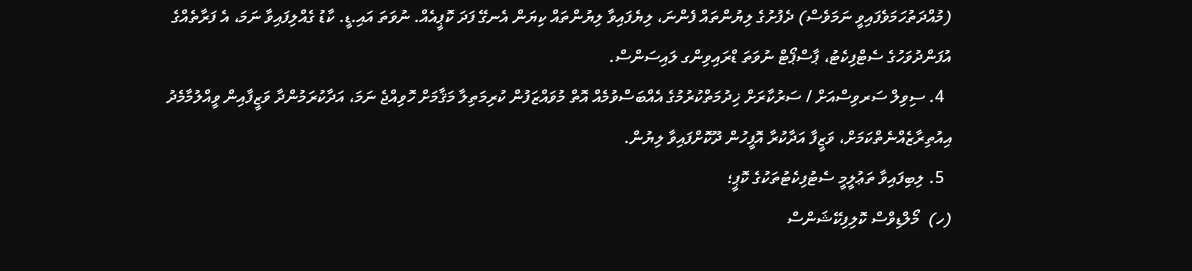(މުއްދަތުހަމަވެފައިވީ ނަމަވެސް) ދެފުށުގެ ލިޔުންތައް ފެންނަ، ލިޔެފައިވާ ލިޔުންތައް ކިޔަން އެނގޭ ފަދަ ކޮޕީއެއް. ނުވަތަ އައި.ޑީ. ކާޑު ގެއްލިފައިވާ ނަމަ، އެ ފަރާތެއްގެ އުފަންދުވަހުގެ ސެޓްފިކެޓު، ޕާސްޕޯޓް ނުވަތަ ޑްރައިވިންގ ލައިސަންސް.
  4. ސިވިލް ސަރވިސްއަށް / ސަރުކާރަށް ޚިދުމަތްކުރުމުގެ އެއްބަސްވުމެއް އޮތް މުވައްޒަފުން ކުރިމަތިލާ މަޤާމަށް ހޮވިއްޖެ ނަމަ، އަދާކުރަމުންދާ ވަޒީފާއިން ވީއްލުމާމެދު އިއުތިރާޒެއްނެތްކަމަށް، ވަޒީފާ އަދާކުރާ އޮފީހުން ދޫކޮށްފައިވާ ލިޔުން.
  5. ލިބިފައިވާ ތަޢުލީމީ ސެޓުފިކެޓުތަކުގެ ކޮޕީ؛
(ހ)  މޯލްޑިވްސް ކޮލިފިކޭޝަންސް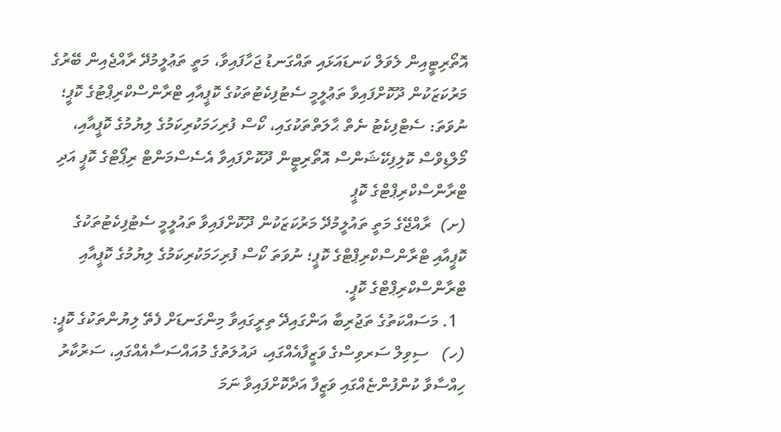އޮތޯރިޓީއިން ލެވަލް ކަނޑައަޅައި ތައްގަނޑު ޖަހާފައިވާ، މަތީ ތަޢުލީމުދޭ ރާއްޖެއިން ބޭރުގެ މަރުކަޒަކުން ދޫކޮށްފައިވާ ތަޢުލީމީ ސެޓުފިކެޓުތަކުގެ ކޮޕީއާއި ޓްރާންސްކްރިޕްޓުގެ ކޮޕީ؛ ނުވަތަ: ސެޓްފިކެޓު ނެތް ޙާލަތްތަކުގައި، ކޯސް ފުރިހަމަކުރިކަމުގެ ލިޔުމުގެ ކޮޕީއާއި، މޯލްޑިވްސް ކޮލިފިކޭޝަންސް އޮތޯރިޓީން ދޫކޮށްފައިވާ އެސެސްމަންޓް ރިޕޯޓްގެ ކޮޕީ އަދި ޓްރާންސްކްރިޕްޓްގެ ކޮޕީ
(ށ)  ރާއްޖޭގެ މަތީ ތައުލީމުދޭ މަރުކަޒަކުން ދޫކޮށްފައިވާ ތައުލީމީ ސެޓުފިކެޓުތަކުގެ ކޮޕީއާއި ޓްރާންސްކްރިޕްޓްގެ ކޮޕީ؛ ނުވަތަ ކޯސް ފުރިހަމަކުރިކަމުގެ ލިޔުމުގެ ކޮޕީއާއި ޓްރާންސްކްރިޕްޓްގެ ކޮޕީ.
  1. މަސައްކަތުގެ ތަޖުރިބާ އަންގައިދޭ ތިރީގައިވާ މިންގަނޑަށް ފެތޭ ލިޔުންތަކުގެ ކޮޕީ:
(ހ)   ސިވިލް ސަރވިސްގެ ވަޒީފާއެއްގައި، ދައުލަތުގެ މުއައްސަސާއެއްގައި، ސަރުކާރު ހިއްސާވާ ކުންފުންޏެއްގައި ވަޒީފާ އަދާކޮށްފައިވާ ނަމަ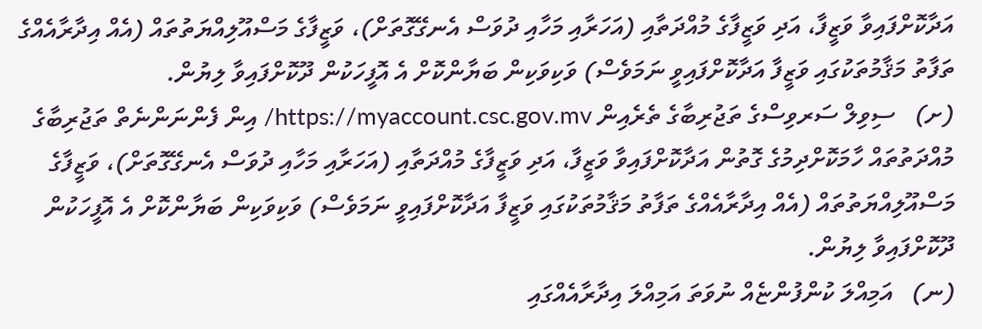އަދާކޮށްފައިވާ ވަޒީފާ، އަދި ވަޒީފާގެ މުއްދަތާއި (އަހަރާއި މަހާއި ދުވަސް އެނގޭގޮތަށް)، ވަޒީފާގެ މަސްއޫލިއްޔަތުތައް (އެއް އިދާރާއެއްގެ ތަފާތު މަޤާމުތަކުގައި ވަޒީފާ އަދާކޮށްފައިވީ ނަމަވެސް) ވަކިވަކިން ބަޔާންކޮށް އެ އޮފީހަކުން ދޫކޮށްފައިވާ ލިޔުން.
(ށ)   ސިވިލް ސަރވިސްގެ ތަޖުރިބާގެ ތެރެއިން https://myaccount.csc.gov.mv/ އިން ފެންނަންނެތް ތަޖުރިބާގެ މުއްދަތުތައް ހާމަކޮށްދިމުގެ ގޮތުން އަދާކޮށްފައިވާ ވަޒީފާ، އަދި ވަޒީފާގެ މުއްދަތާއި (އަހަރާއި މަހާއި ދުވަސް އެނގޭގޮތަށް)، ވަޒީފާގެ މަސްއޫލިއްޔަތުތައް (އެއް އިދާރާއެއްގެ ތަފާތު މަޤާމުތަކުގައި ވަޒީފާ އަދާކޮށްފައިވީ ނަމަވެސް) ވަކިވަކިން ބަޔާންކޮށް އެ އޮފީހަކުން ދޫކޮށްފައިވާ ލިޔުން.
(ނ)   އަމިއްލަ ކުންފުންޏެއް ނުވަތަ އަމިއްލަ އިދާރާއެއްގައި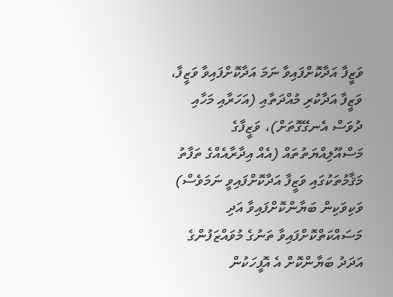ވަޒީފާ އަދާކޮށްފައިވާ ނަމަ އަދާކޮށްފައިވާ ވަޒީފާ، ވަޒީފާ އަދާކުރި މުއްދަތާއި (އަހަރާއި މަހާއި ދުވަސް އެނގޭގޮތަށް)، ވަޒީފާގެ މަސްއޫލިއްޔަތުތައް (އެއް އިދާރާއެއްގެ ތަފާތު މަޤާމުތަކުގައި ވަޒީފާ އަދާކޮށްފައިވީ ނަމަވެސް) ވަކިވަކިން ބަޔާންކޮށްފައިވާ އަދި މަސައްކަތްކޮށްފައިވާ ތަނުގެ މުވައްޒަފުންގެ އަދަދު ބަޔާންކޮށް އެ އޮފީހަކުން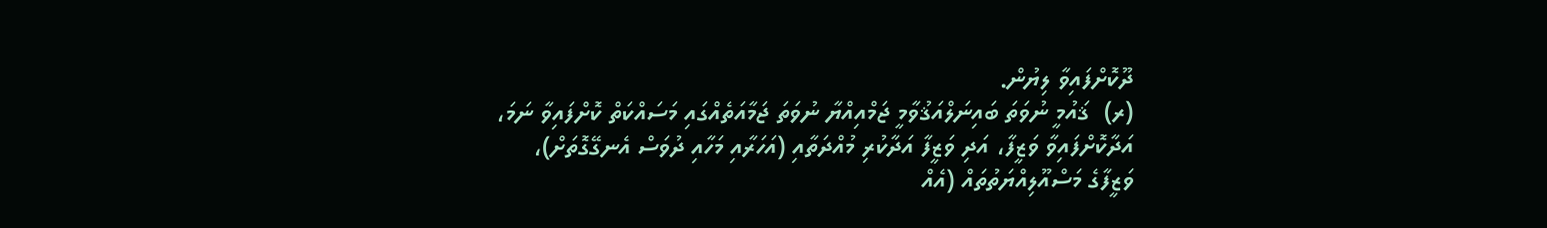ދޫކޮށްފައިވާ ލިޔުން.
(ރ)  ޤައުމީ ނުވަތަ ބައިނަލްއަޤުވާމީ ޖަމްއިއްޔާ ނުވަތަ ޖަމާއަތެއްގައި މަސައްކަތް ކޮށްފައިވާ ނަމަ، އަދާކޮށްފައިވާ ވަޒީފާ، އަދި ވަޒީފާ އަދާކުރި މުއްދަތާއި (އަހަރާއި މަހާއި ދުވަސް އެނގޭގޮތަށް)، ވަޒީފާގެ މަސްއޫލިއްޔަތުތައް (އެއް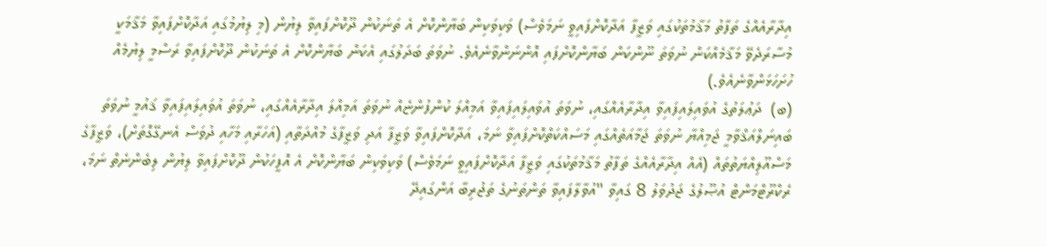އިދާރާއެއްގެ ތަފާތު މަޤާމުތަކުގައި ވަޒީފާ އަދާކޮށްފައިވީ ނަމަވެސް) ވަކިވަކިން ބަޔާންކޮށް އެ ތަނަކުން ދޫކޮށްފައިވާ ލިޔުން (މި ލިޔުމުގައި އަދާކޮށްފައިވާ މަޤާމަކީ މުސާރަދެވޭ މަޤާމެއްކަން ނުވަތަ ނޫންކަން ބަޔާންކޮށްފައި އޮންނަންވާނެއެވެ. ނުވަތަ ބަދަލުގައި އެކަން ބަޔާންކޮށް އެ ތަނަކުން ދޫކޮށްފައިވާ ރަސްމީ ލިޔުމެއް ހުށަހަޅަންވާނެއެވެ.)
(ބ)  ދަޢުލަތުގެ އުވައިލައިފައިވާ އިދާރާއެއްގައި، ނުވަތަ އުވައިލައިފައިވާ އަމިއްލަ ކުންފުންޏެއް ނުވަތަ އަމިއްލަ އިދާރާއެއްގައި، ނުވަތަ އުވައިލައިފައިވާ ޤައުމީ ނުވަތަ ބައިނަލްއަޤްވާމީ ޖަމިއްޔާ ނުވަތަ ޖަމާއަތެއްގައި މަސައްކަތްކޮށްފައިވާ ނަމަ، އަދާކޮށްފައިވާ ވަޒީފާ އަދި ވަޒީފާގެ މުއްދަތާއި (އަހަރާއި މަހާއި ދުވަސް އެނގޭގޮތަށް)، ވަޒީފާގެ މަސްއޫލިއްޔަތުތައް (އެއް އިދާރާއެއްގެ ތަފާތު މަޤާމުތަކުގައި ވަޒީފާ އަދާކޮށްފައިވީ ނަމަވެސް) ވަކިވަކިން ބަޔާންކޮށް އެ އޮފީހަކުން ދޫކޮށްފައިވާ ލިޔުން ލިބެންނެތް ނަމަ، ރެކްރޫޓްމަންޓް އުޞޫލުގެ ޖަދުވަލު 8 ގައިވާ "އުވާލާފައިވާ ތަންތަނުގެ ތަޖުރިބާ އަންގައިދޭ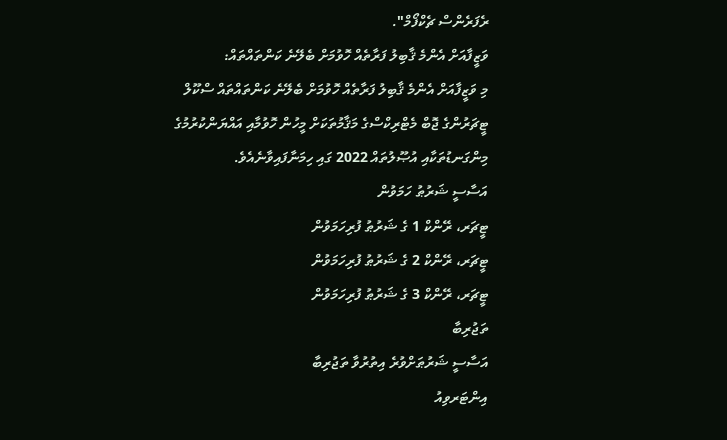ރެފަރެންސް ޗެކްފޯމް".
ވަޒީފާއަށް އެންމެ ޤާބިލު ފަރާތެއް ހޮވުމަށް ބެލޭނެ ކަންތައްތައް:
މި ވަޒީފާއަށް އެންމެ ޤާބިލު ފަރާތެއް ހޮވުމަށް ބެލޭނެ ކަންތައްތައް ސްކޫލް ޓީޗަރުންގެ ޖޮބް މެޓްރިކްސްގެ މަޤާމުތަކަށް މީހުން ހޮވުމާއި އައްޔަންކުރުމުގެ މިންގަނޑުތަކާއި އުޞޫލުތައް 2022 ގައި ހިމަނާފައިވާނެއެވެ.
އަސާސީ ޝަރުޠު ހަމަވުން
ޓީޗަރ، ރޭންކް 1 ގެ ޝަރުޠު ފުރިހަމަވުން
ޓީޗަރ، ރޭންކް 2 ގެ ޝަރުޠު ފުރިހަމަވުން
ޓީޗަރ، ރޭންކް 3 ގެ ޝަރުޠު ފުރިހަމަވުން
ތަޖުރިބާ
އަސާސީ ޝަރުޠަށްވުރެ އިތުރުވާ ތަޖުރިބާ
އިންޓަރވިއު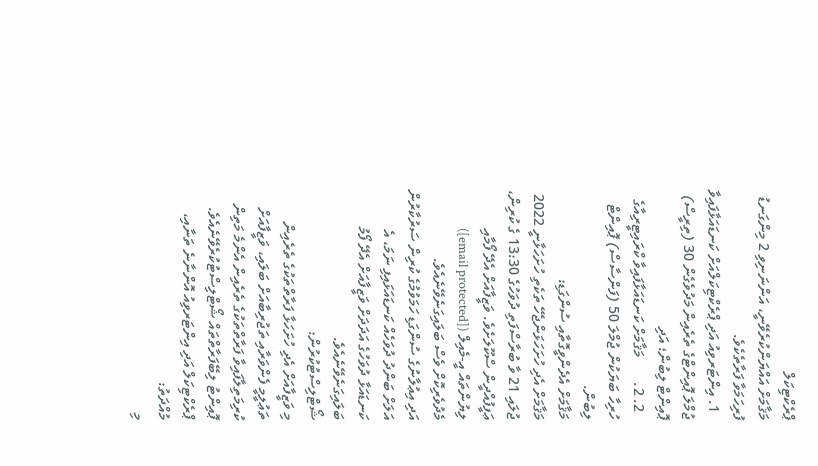ޕްރެކްޓިކަލް
މަޤާމަށް އައްޔަންކުރެވޭނީ، އަންނަނިވި 2 މިންގަނޑު ފުރިހަމަވާ ފަރާތެކެވެ.
  1. އިންޓަރވިއު އަދި ޕްރެކްޓިކަލްއަށް ކަނޑައަޅާފައިވާ ޖުމްލަ ޕޮއިންޓްގެ ތެރެއިން މަދުވެގެން 30 (ތިރީސް) ޕޮއިންޓް ލިބުން؛ އަދި
  2. 2.       މަޤާމަށް ކަނޑައަޅާފައިވާ ކްރައިޓީރިއާގެ ހުރިހާ ބަޔަކުން ޖުމްލަ 50 (ފަންސާސް) ޕޮއިންޓް ލިބުން.
މަޤާމަށް އެދެންވީގޮތާއި ސުންގަޑި:
މަޤާމަށް އެދި ހުށަހަޅަންޖެހޭ ތަކެތި ހުށަހަޅާނީ 2022 ޖުލައި 21 ވާ ބުރާސްފަތި ދުވަހުގެ 13:30 ގެ ކުރިން، ޢަފީފުއްދީން ސްކޫލަށެވެ. ވަޒީފާއަށް އެދޭ ފޯމާއި ލިޔުންތައް އީ-މެއިލް ([email protected]) މެދުވެރިކޮށް ވެސް ބަލައިގަނެވޭނެއެވެ.
އަދި އިޢުލާނުގެ ސުންގަޑި ހަމަވުމުގެ ކުރިން ސަރުކާރުން އަލަށް ބަންދު ދުވަހެއް ކަނޑައަޅައިފި ނަމަ، އެ ކަނޑައަޅާ ދުވަހުގެ އަދަދަށް ވަޒީފާއަށް އެދޭ ފޯމު ބަލައިގަނެވޭނެއެވެ.
ޝޯޓްލިސްޓުކުރުން:
މި ވަޒީފާއަށް އެދި ހުށަހަޅާ ފަރާތްތަކުގެ ތެރެއިން ތަޢުލީމީ ފެންވަރާއި ތަޖުރިބާއަށް ބަލައި، ވަޒީފާއަށް ކުރިމަތިލާފައިވާ ފަރާތްތަކުގެ ތެރެއިން އެންމެ މަތިން ޕޮއިންޓު ލިބޭފަރާތްތައް ޝޯޓްލިސްޓުކުރެވޭނެއެވެ.
ޕްރެކްޓިކަލް އަދި އިންޓަރވިއު އޮންނާނެ ތަނާއި، މުއްދަތު:
މި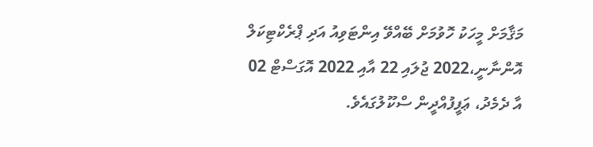މަޤާމަށް މީހަކު ހޮވުމަށް ބޭއްވޭ އިންޓަވިއު އަދި ޕްރެކްޓިކަލް އޮންނާނީ،2022 ޖުލައި 22 އާއި 2022 އޮގަސްޓް 02 އާ ދެމެދު، ޢަފީފުއްދީން ސްކޫލުގައެވެ.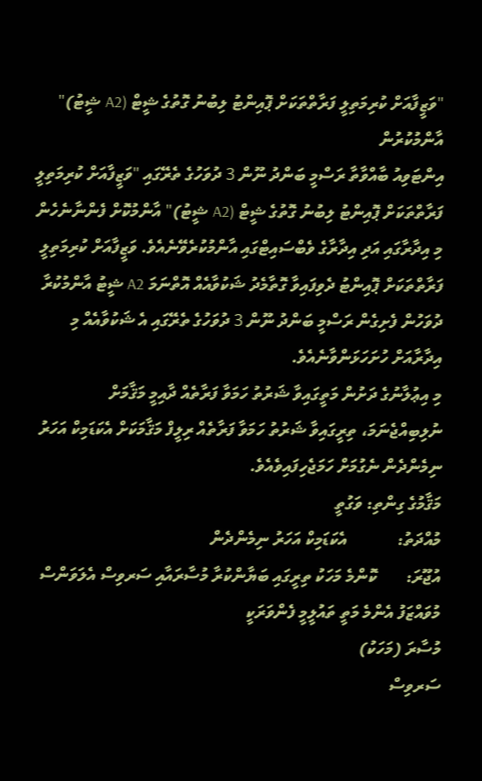"ވަޒީފާއަށް ކުރިމަތިލީ ފަރާތްތަކަށް ޕޮއިންޓު ލިބުނު ގޮތުގެ ޝީޓް (A2 ޝީޓު)" އާންމުކުރުން
އިންޓަވިއު ބާއްވާތާ ރަސްމީ ބަންދު ނޫން 3 ދުވަހުގެ ތެރޭގައި "ވަޒީފާއަށް ކުރިމަތިލީ ފަރާތްތަކަށް ޕޮއިންޓު ލިބުނު ގޮތުގެ ޝީޓް (A2 ޝީޓު)" އާންމުކޮށް ފެންނާނެހެން މި އިދާރާގައި އަދި އިދާރާގެ ވެބްސައިޓްގައި އާންމުކުރެވޭނެއެވެ. ވަޒީފާއަށް ކުރިމަތިލީ ފަރާތްތަކަށް ޕޮއިންޓު ދެވިފައިވާ ގޮތާމެދު ޝަކުވާއެއް އޮތްނަމަ A2 ޝީޓު އާންމުކުރާ ދުވަހުން ފެށިގެން ރަސްމީ ބަންދު ނޫން 3 ދުވަހުގެ ތެރޭގައި އެ ޝަކުވާއެއް މި އިދާރާއަށް ހުށަހަޅަންވާނެއެވެ.
މި އިޢުލާނުގެ ދަށުން މަތީގައިވާ ޝަރުތު ހަމަވާ ފަރާތެއް ދާއިމީ މަޤާމަށް ނުލިބިއްޖެނަމަ، ތިރީގައިވާ ޝަރުތު ހަމަވާ ފަރާތެއް ރިލީފް މަޤާމަކަށް އެކަޑަމިކް އަހަރު ނިމެންދެން ނެގުމަށް ހަމަޖެހިފައިވެއެވެ.
މަޤާމުގެ ގިންތި: ވަގުތީ
މުއްދަތު:            އެކަޑަމިކް އަހަރު ނިމެންދެން
އުޖޫރަ:       ކޮންމެ މަހަކު ތިރީގައި ބަޔާންކުރާ މުސާރައާއި ސަރވިސް އެލަވަންސް
މުވައްޒަފު އެންމެ މަތީ ތައުލީމީ ފެންވަރަކީ
މުސާރަ (މަހަކު)
ސަރވިސް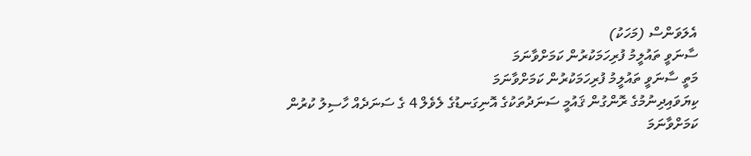އެލަވަންސް (މަހަކު)
ސާނަވީ ތައުލީމު ފުރިހަމަކުރުން ކަމަށްވާނަމަ
މަތީ ސާނަވީ ތައުލީމު ފުރިހަމަކުރުން ކަމަށްވާނަމަ
ކިޔަވައިދިނުމުގެ ރޮންގުން ޤައުމީ ސަނަދުތަކުގެ އޮނިގަނޑުގެ ލެވެލް 4 ގެ ސަނަދެއް ހާސިލު ކުރުން ކަމަށްވާނަމަ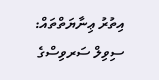އިތުރު ޢިނާޔަތްތައް: ސިވިލް ސަރވިސްގެ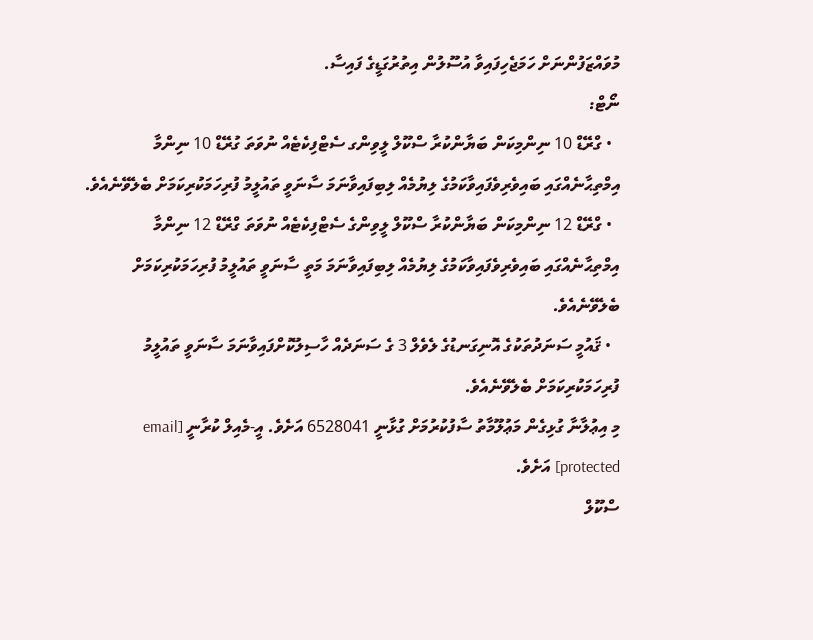މުވައްޒަފުންނަށް ހަމަޖެހިފައިވާ އުސޫލުން އިތުރުގަޑީގެ ފައިސާ.
ނޯޓް:
  • ގްރޭޑް 10 ނިންމިކަން ބަޔާންކުރާ ސްކޫލް ލީވިންގ ސެޓްފިކެޓެއް ނުވަތަ ގުރޭޑް 10 ނިންމާ އިމްތިޙާނެއްގައި ބައިވެރިވެފައިވާކަމުގެ ލިޔުމެއް ލިބިފައިވާނަމަ ސާނަވީ ތައުލީމު ފުރިހަމަކުރިކަމަށް ބެލެވޭނެއެވެ.
  • ގްރޭޑް 12 ނިންމިކަން ބަޔާންކުރާ ސްކޫލް ލީވިންގެ ސެޓްފިކެޓެއް ނުވަތަ ގްރޭޑް 12 ނިންމާ އިމްތިޙާނެއްގައި ބައިވެރިވެފައިވާކަމުގެ ލިޔުމެއް ލިބިފައިވާނަމަ މަތީ ސާނަވީ ތައުލީމު ފުރިހަމަކުރިކަމަށް ބެލެވޭނެއެވެ.
  • ޤައުމީ ސަނަދުތަކުގެ އޮނިގަނޑުގެ ލެވެލް 3 ގެ ސަނަދެއް ހާސިލުކޮށްފައިވާނަމަ ސާނަވީ ތައުލީމު ފުރިހަމަކުރިކަމަށް ބެލެވޭނެއެވެ.
މި އިޢުލާނާ ގުޅިގެން މަޢުލޫމާތު ސާފުކުރުމަށް ގުޅާނީ 6528041 އަށެވެ. އީ-މެއިލް ކުރާނީ [email protected] އަށެވެ.
ސްކޫލް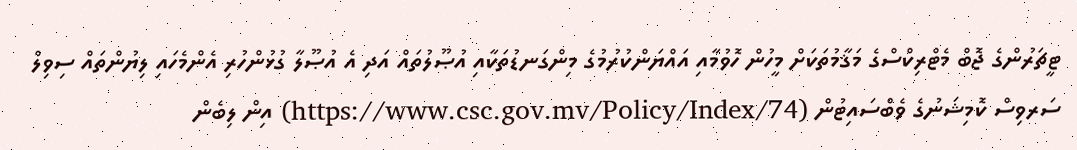ޓީޗަރުންގެ ޖޮބް މެޓްރިކްސްގެ މަޤާމުތަކަށް މީހުން ހޮވުމާއި އައްޔަންކުރުމުގެ މިންގަނޑުތަކާއި އުޞޫލުތައް އަދި އެ އުޞޫލާ ގުޅުންހުރި އެންމެހައި ލިޔުންތައް ސިވިލް ސަރވިސް ކޮމިޝަނުގެ ވެބްސައިޓުން (https://www.csc.gov.mv/Policy/Index/74) އިން ލިބެން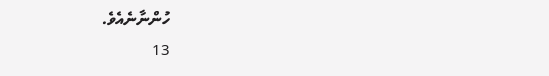ހުންނާނެއެވެ.
13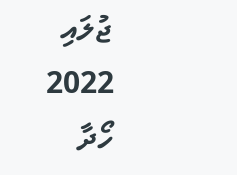ޖުލައި 2022
ހޯދާ